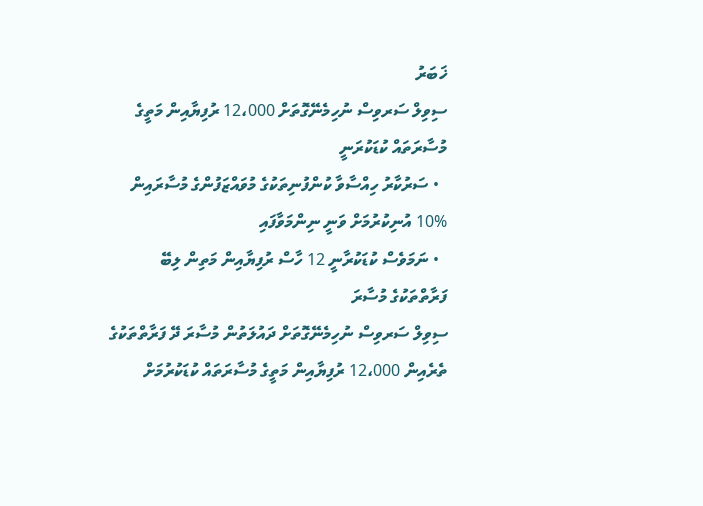ޚަބަރު
ސިވިލް ސަރވިސް ނުހިމެނޭގޮތަށް 12،000 ރުފިޔާއިން މަތީގެ މުސާރަތައް ކުޑަކުރަނީ
  • ސަރުކާރު ހިއްސާވާ ކުންފުނިތަކުގެ މުވައްޒަފުންގެ މުސާރައިން %10 އުނިކުރުމަށް ވަނީ ނިންމަވާފައި
  • ނަމަވެސް ކުޑަކުރާނީ 12 ހާސް ރުފިޔާއިން މަތިން ލިބޭ ފަރާތްތަކުގެ މުސާރަ
ސިވިލް ސަރވިސް ނުހިމެނޭގޮތަށް ދައުލަތުން މުސާރަ ދޭ ފަރާތްތަކުގެ ތެރެއިން 12،000 ރުފިޔާއިން މަތީގެ މުސާރަތައް ކުޑަކުރުމަށް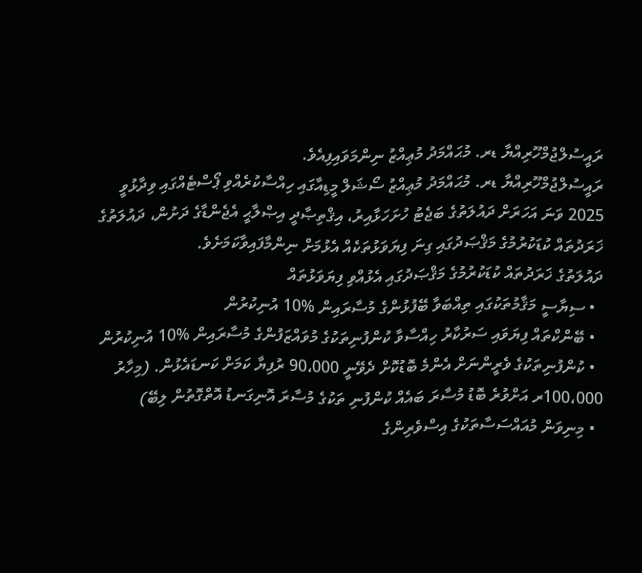ރައީސުލްޖުމްހޫރިއްޔާ ޑރ. މުޙައްމަދު މުޢިއްޒު ނިންމަވައިފިއެވެ.
ރައީސުލްޖުމްހޫރިއްޔާ ޑރ. މުޙައްމަދު މުޢިއްޒު ސޯޝަލް މީޑިއާގައި ހިއްސާކުރެއްވި ޕޯސްޓެއްގައި ވިދާޅުވީ 2025 ވަނަ އަހަރަށް ދައުލަތުގެ ބަޖެޓު ހުށަހަޅާއިރު، އިޤްތިޞާދީ އިޞްލާޙީ އެޖެންޑާގެ ދަށުން، ދައުލަތުގެ ޚަރަދުތައް ކުޑަކުރުމުގެ މަޤްޞަދުގައި ގިނަ ފިޔަވަޅުތަކެއް އެޅުމަށް ނިންމާފައިވާކަމަށެވެ.
ދައުލަތުގެ ޚަރަދުތައް ކުޑަކުރުމުގެ މަޤްޞަދުގައި އެޅުއްވި ފިޔަވަޅުތައް
  • ސިޔާސީ މަޤާމުތަކުގައި ތިއްބަވާ ބޭފުޅުންގެ މުސާރައިން %10 އުނިކުރުން
  • ބޭންކްތައް ފިޔަވައި ސަރުކާރު ހިއްސާވާ ކުންފުނިތަކުގެ މުވައްޒަފުންގެ މުސާރައިން %10 އުނިކުރުން
  • ކުންފުނިތަކުގެ ވެރީންނަށް އެންމެ ބޮޑުކޮށް ދެވޭނީ 90،000 ރުފިޔާ ކަމަށް ކަނޑައެޅުން. (މިހާރު 100،000ރ އަށްވުރެ ބޮޑު މުސާރަ ބައެއް ކުންފުނި ތަކުގެ މުސާރަ އޮނިގަނޑު އޮތްގޮތުން ލިބޭ)
  • މިނިވަން މުއައްސަސާތަކުގެ އިސްވެރިންގެ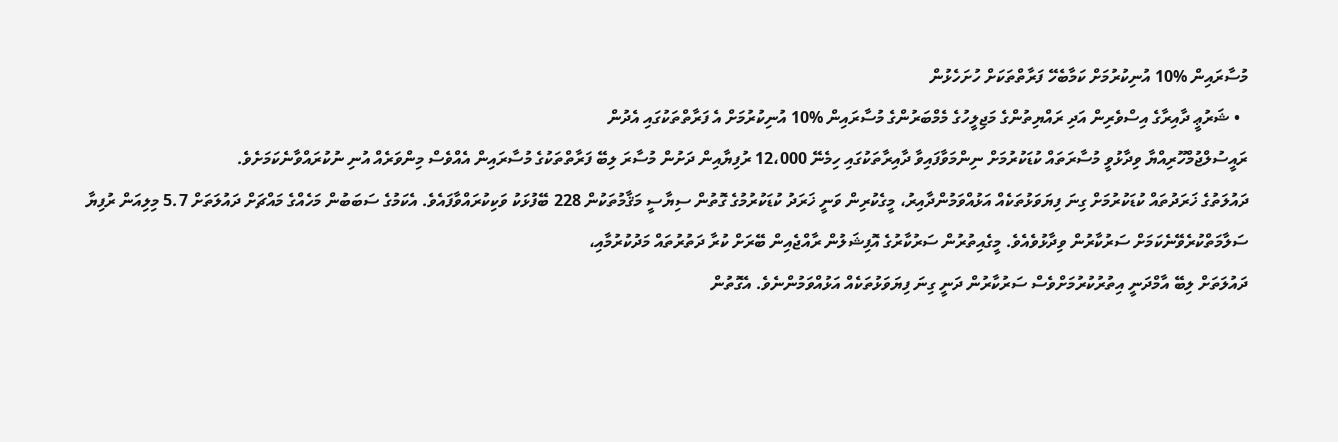މުސާރައިން %10 އުނިކުރުމަށް ކަމާބެހޭ ފަރާތްތަކަށް ހުށަހެޅުން
  • ޝަރުޢީ ދާއިރާގެ އިސްވެރިން އަދި ރައްޔިތުންގެ މަޖިލީހުގެ މެމްބަރުންގެ މުސާރައިން %10 އުނިކުރުމަށް އެ ފަރާތްތަކުގައި އެދުން
ރައީސުލްޖުމްހޫރިއްޔާ ވިދާޅުވީ މުސާރަތައް ކުޑަކުރުމަށް ނިންމަވާފައިވާ ދާއިރާތަކުގައި ހިމެނޭ 12،000 ރުފިޔާއިން ދަށުން މުސާރަ ލިބޭ ފަރާތްތަކުގެ މުސާރައިން އެއްވެސް މިންވަރެއް އުނި ނުކުރައްވާނެކަމަށެވެ.
ދައުލަތުގެ ޚަރަދުތައް ކުޑަކުރުމަށް ގިނަ ފިޔަވަޅުތަކެއް އަޅުއްވަމުންދާއިރު، މީގެކުރިން ވަނީ ޚަރަދު ކުޑަކުރުމުގެ ގޮތުން ސިޔާސީ މަޤާމުތަކުން 228 ބޭފުޅަކު ވަކިކުރައްވާފައެވެ. އެކަމުގެ ސަބަބުން މަހެއްގެ މައްޗަށް ދައުލަތަށް 5.7 މިލިއަން ރުފިޔާ ސަލާމަތްކުރެވޭނެކަމަށް ސަރުކާރުން ވިދާޅުވެއެވެ. މީގެއިތުރުން ސަރުކާރުގެ އޮފިޝަލުން ރާއްޖެއިން ބޭރަށް ކުރާ ދަތުރުތައް މަދުކުރުމާއި،
ދައުލަތަށް ލިބޭ އާމްދަނީ އިތުރުކުރުމަށްވެސް ސަރުކާރުން ދަނީ ގިނަ ފިޔަވަޅުތަކެއް އަޅުއްވަމުންނެވެ. އެގޮތުން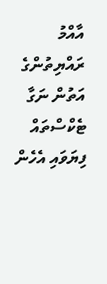އާއްމު ރައްޔިތުންގެ އަތުން ނަގާ ޓެކްސްތައް ފިޔަވައި އެހެން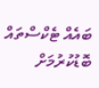ބައެއް ޓެކްސްތައް ބޮޑުކުރުމަށް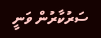ސަރުކާރުން ވަނީ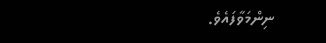ނިންމަވާފައެވެ.